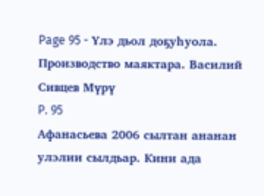Page 95 - Үлэ дьол доҕуһуола. Производство маяктара. Василий Сивцев Мүрү
P. 95
Афанасьева 2006 сылтан ананан улэлии сылдьар. Кини ада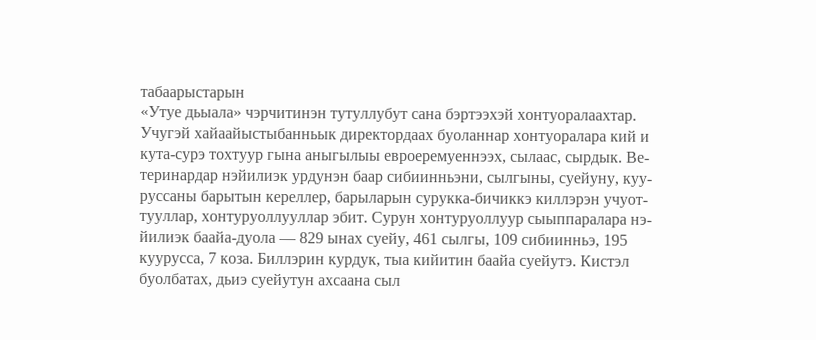табаарыстарын
«Утуе дьыала» чэрчитинэн тутуллубут сана бэртээхэй хонтуоралаахтар.
Учугэй хайаайыстыбанньык директордаах буоланнар хонтуоралара кий и
кута-сурэ тохтуур гына аныгылыы евроеремуеннээх, сылаас, сырдык. Ве-
теринардар нэйилиэк урдунэн баар сибиинньэни, сылгыны, суейуну, куу-
руссаны барытын кереллер, барыларын сурукка-бичиккэ киллэрэн учуот-
тууллар, хонтуруоллууллар эбит. Сурун хонтуруоллуур сыыппаралара нэ-
йилиэк баайа-дуола — 829 ынах суейу, 461 сылгы, 109 сибиинньэ, 195
куурусса, 7 коза. Биллэрин курдук, тыа кийитин баайа суейутэ. Кистэл
буолбатах, дьиэ суейутун ахсаана сыл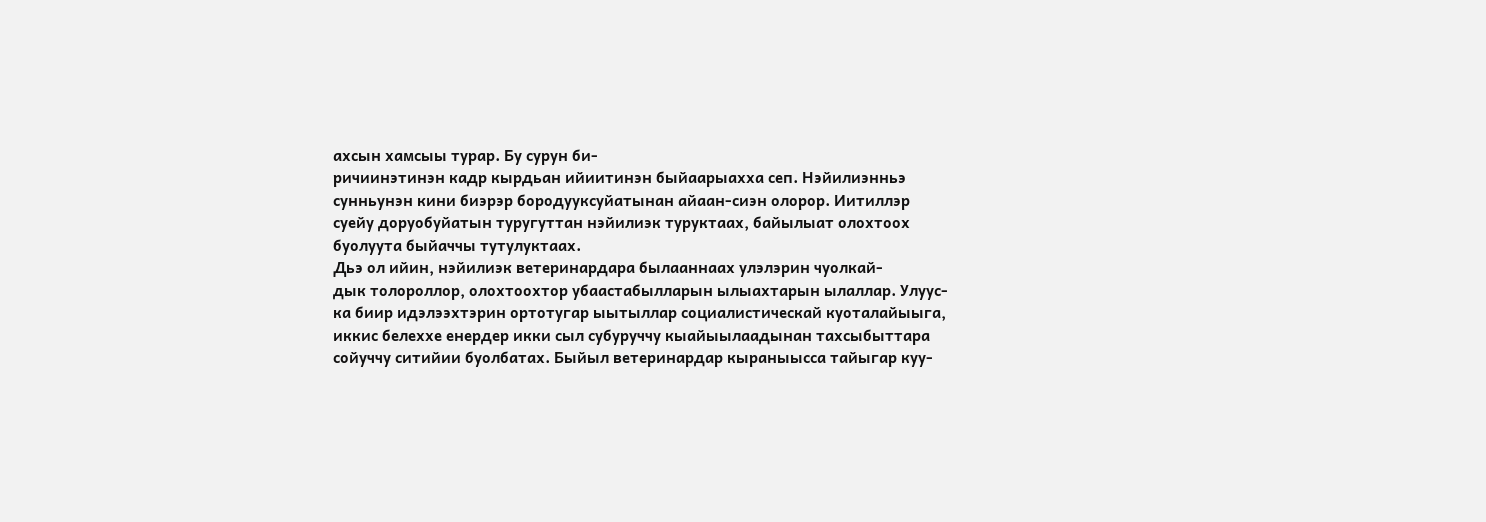ахсын хамсыы турар. Бу сурун би-
ричиинэтинэн кадр кырдьан ийиитинэн быйаарыахха сеп. Нэйилиэнньэ
сунньунэн кини биэрэр бородууксуйатынан айаан-сиэн олорор. Иитиллэр
суейу доруобуйатын туругуттан нэйилиэк туруктаах, байылыат олохтоох
буолуута быйаччы тутулуктаах.
Дьэ ол ийин, нэйилиэк ветеринардара былааннаах улэлэрин чуолкай-
дык толороллор, олохтоохтор убаастабылларын ылыахтарын ылаллар. Улуус-
ка биир идэлээхтэрин ортотугар ыытыллар социалистическай куоталайыыга,
иккис белеххе енердер икки сыл субуруччу кыайыылаадынан тахсыбыттара
сойуччу ситийии буолбатах. Быйыл ветеринардар кыраныысса тайыгар куу-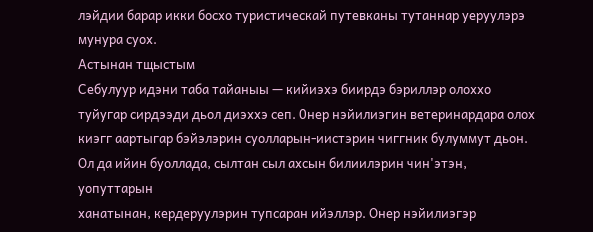лэйдии барар икки босхо туристическай путевканы тутаннар уеруулэрэ
мунура суох.
Астынан тщыстым
Себулуур идэни таба тайаныы — кийиэхэ биирдэ бэриллэр олоххо
туйугар сирдээди дьол диэххэ сеп. 0нер нэйилиэгин ветеринардара олох
киэгг аартыгар бэйэлэрин суолларын-иистэрин чиггник булуммут дьон.
Ол да ийин буоллада, сылтан сыл ахсын билиилэрин чин'этэн, уопуттарын
ханатынан, кердеруулэрин тупсаран ийэллэр. Онер нэйилиэгэр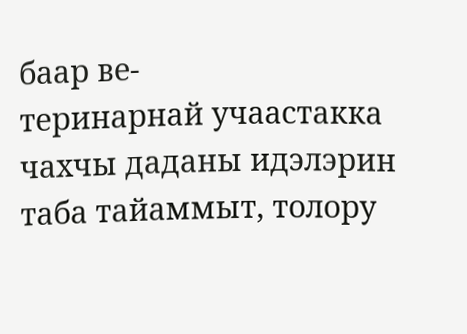баар ве-
теринарнай учаастакка чахчы даданы идэлэрин таба тайаммыт, толору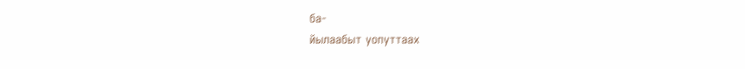ба-
йылаабыт уопуттаах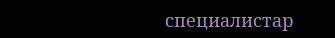специалистар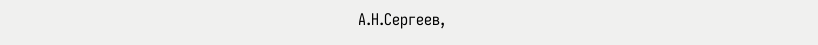А.Н.Сергеев,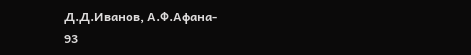Д.Д.Иванов, А.Ф.Афана-
93